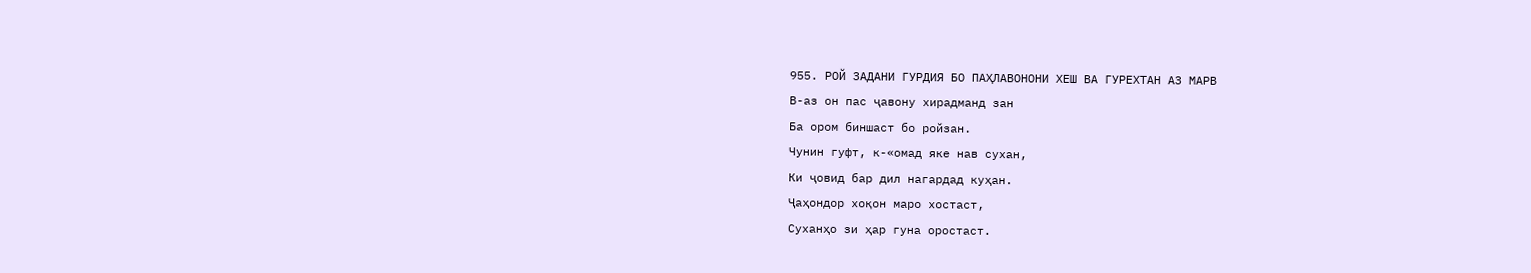955. РОЙ ЗАДАНИ ГУРДИЯ БО ПАҲЛАВОНОНИ ХЕШ ВА ГУРЕХТАН АЗ МАРВ
В-аз он пас ҷавону хирадманд зан
Ба ором биншаст бо ройзан.
Чунин гуфт, к-«омад яке нав сухан,
Ки ҷовид бар дил нагардад куҳан.
Ҷаҳондор хоқон маро хостаст,
Суханҳо зи ҳар гуна оростаст.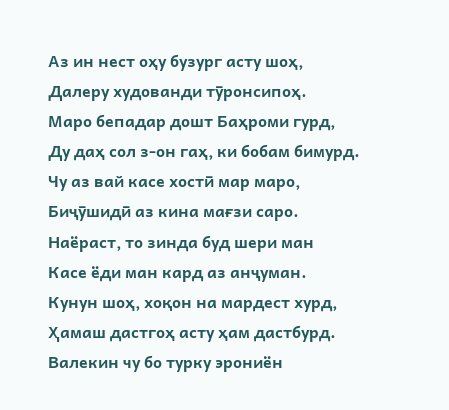Аз ин нест оҳу бузург асту шоҳ,
Далеру худованди тӯронсипоҳ.
Маро бепадар дошт Баҳроми гурд,
Ду даҳ сол з-он гаҳ, ки бобам бимурд.
Чу аз вай касе хостӣ мар маро,
Биҷӯшидӣ аз кина мағзи саро.
Наёраст, то зинда буд шери ман
Касе ёди ман кард аз анҷуман.
Кунун шоҳ, хоқон на мардест хурд,
Ҳамаш дастгоҳ асту ҳам дастбурд.
Валекин чу бо турку эрониён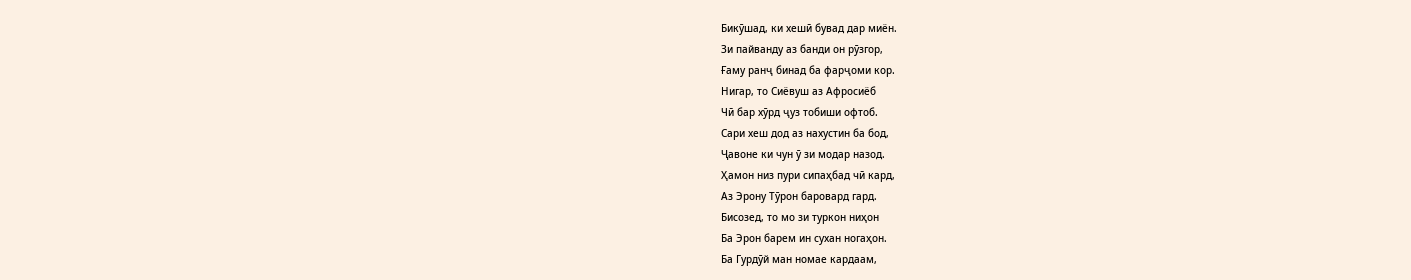Бикӯшад, ки хешӣ бувад дар миён.
Зи пайванду аз банди он рӯзгор,
Ғаму ранҷ бинад ба фарҷоми кор.
Нигар, то Сиёвуш аз Афросиёб
Чӣ бар хӯрд ҷуз тобиши офтоб.
Сари хеш дод аз нахустин ба бод,
Ҷавоне ки чун ӯ зи модар назод.
Ҳамон низ пури сипаҳбад чӣ кард,
Аз Эрону Тӯрон баровард гард.
Бисозед, то мо зи туркон ниҳон
Ба Эрон барем ин сухан ногаҳон.
Ба Гурдӯй ман номае кардаам,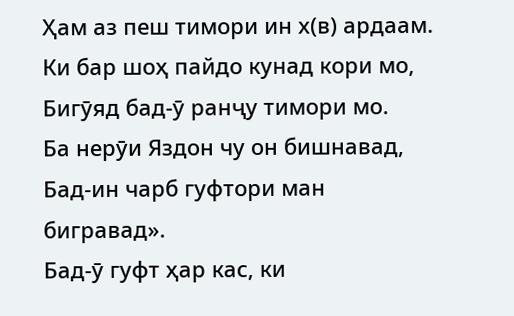Ҳам аз пеш тимори ин х(в) ардаам.
Ки бар шоҳ пайдо кунад кори мо,
Бигӯяд бад-ӯ ранҷу тимори мо.
Ба нерӯи Яздон чу он бишнавад,
Бад-ин чарб гуфтори ман бигравад».
Бад-ӯ гуфт ҳар кас, ки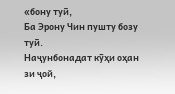«бону туӣ,
Ба Эрону Чин пушту бозу туӣ.
Наҷунбонадат кӯҳи оҳан зи ҷой,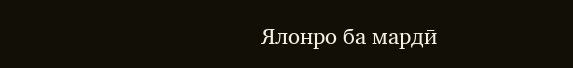Ялонро ба мардӣ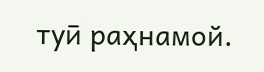туӣ раҳнамой.